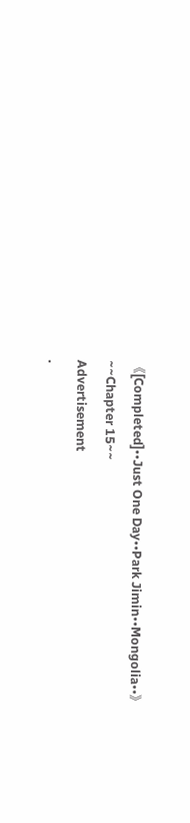《[Completed]••Just One Day••Park Jimin••Mongolia••》~~Chapter 15~~
Advertisement
.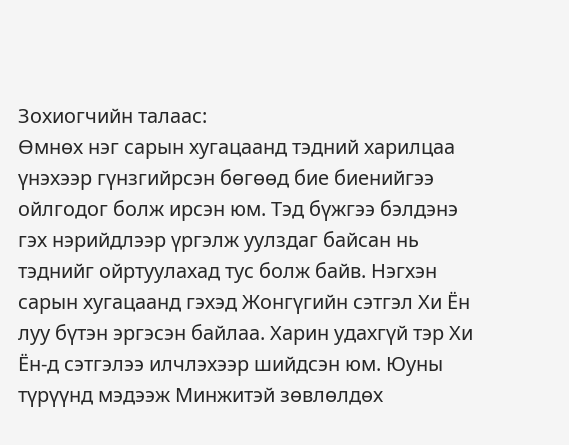Зохиогчийн талаас:
Өмнөх нэг сарын хугацаанд тэдний харилцаа үнэхээр гүнзгийрсэн бөгөөд бие биенийгээ ойлгодог болж ирсэн юм. Тэд бүжгээ бэлдэнэ гэх нэрийдлээр үргэлж уулздаг байсан нь тэднийг ойртуулахад тус болж байв. Нэгхэн сарын хугацаанд гэхэд Жонгүгийн сэтгэл Хи Ён луу бүтэн эргэсэн байлаа. Харин удахгүй тэр Хи Ён-д сэтгэлээ илчлэхээр шийдсэн юм. Юуны түрүүнд мэдээж Минжитэй зөвлөлдөх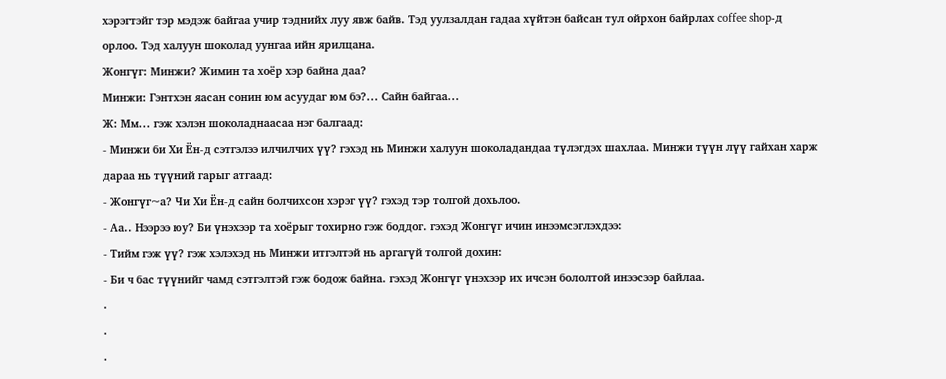хэрэгтэйг тэр мэдэж байгаа учир тэднийх луу явж байв. Тэд уулзалдан гадаа хүйтэн байсан тул ойрхон байрлах coffee shop-д орлоо. Тэд халуун шоколад уунгаа ийн ярилцана.
Жонгүг: Минжи? Жимин та хоёр хэр байна даа?
Минжи: Гэнтхэн яасан сонин юм асуудаг юм бэ?... Сайн байгаа...
Ж: Мм... гэж хэлэн шоколаднаасаа нэг балгаад:
- Минжи би Хи Ён-д сэтгэлээ илчилчих үү? гэхэд нь Минжи халуун шоколадандаа түлэгдэх шахлаа. Минжи түүн лүү гайхан харж дараа нь түүний гарыг атгаад:
- Жонгүг~а? Чи Хи Ён-д сайн болчихсон хэрэг үү? гэхэд тэр толгой дохьлоо.
- Аа.. Нээрээ юу? Би үнэхээр та хоёрыг тохирно гэж боддог. гэхэд Жонгүг ичин инээмсэглэхдээ:
- Тийм гэж үү? гэж хэлэхэд нь Минжи итгэлтэй нь аргагүй толгой дохин:
- Би ч бас түүнийг чамд сэтгэлтэй гэж бодож байна. гэхэд Жонгүг үнэхээр их ичсэн бололтой инээсээр байлаа.
.
.
.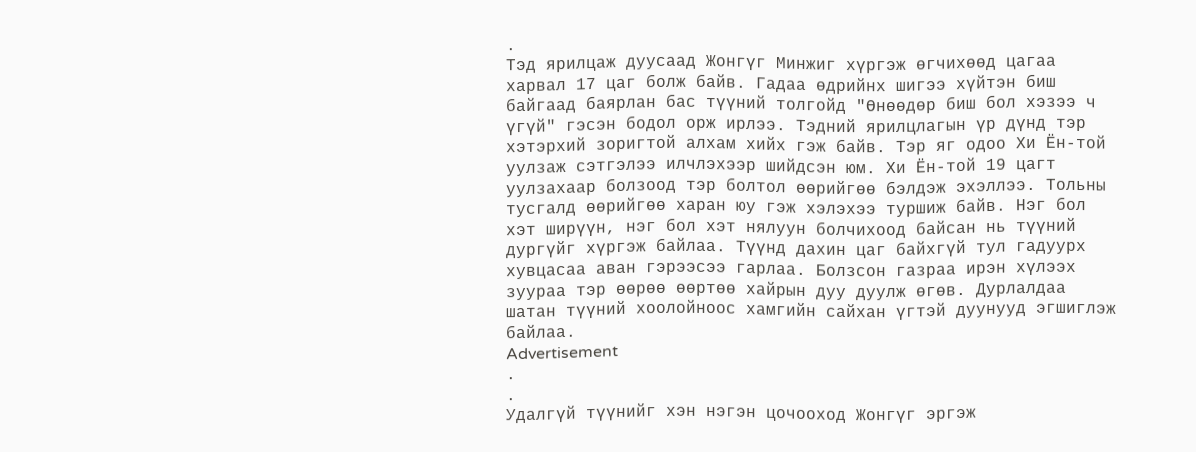.
Тэд ярилцаж дуусаад Жонгүг Минжиг хүргэж өгчихөөд цагаа харвал 17 цаг болж байв. Гадаа өдрийнх шигээ хүйтэн биш байгаад баярлан бас түүний толгойд "Өнөөдөр биш бол хэзээ ч үгүй" гэсэн бодол орж ирлээ. Тэдний ярилцлагын үр дүнд тэр хэтэрхий зоригтой алхам хийх гэж байв. Тэр яг одоо Хи Ён-той уулзаж сэтгэлээ илчлэхээр шийдсэн юм. Хи Ён-той 19 цагт уулзахаар болзоод тэр болтол өөрийгөө бэлдэж эхэллээ. Тольны тусгалд өөрийгөө харан юу гэж хэлэхээ туршиж байв. Нэг бол хэт ширүүн, нэг бол хэт нялуун болчихоод байсан нь түүний дургүйг хүргэж байлаа. Түүнд дахин цаг байхгүй тул гадуурх хувцасаа аван гэрээсээ гарлаа. Болзсон газраа ирэн хүлээх зуураа тэр өөрөө өөртөө хайрын дуу дуулж өгөв. Дурлалдаа шатан түүний хоолойноос хамгийн сайхан үгтэй дуунууд эгшиглэж байлаа.
Advertisement
.
.
Удалгүй түүнийг хэн нэгэн цочооход Жонгүг эргэж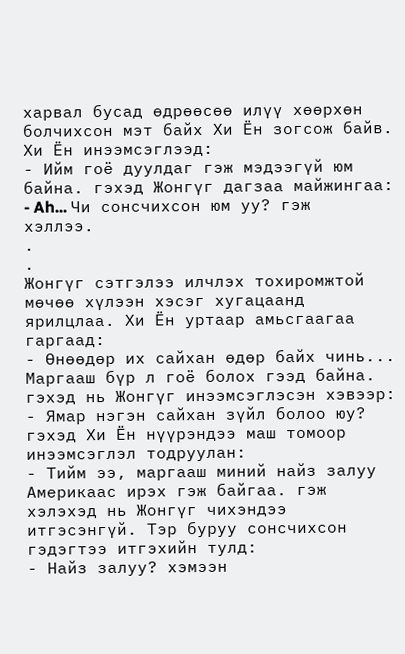харвал бусад өдрөөсөө илүү хөөрхөн болчихсон мэт байх Хи Ён зогсож байв. Хи Ён инээмсэглээд:
- Ийм гоё дуулдаг гэж мэдээгүй юм байна. гэхэд Жонгүг дагзаа майжингаа:
- Ah... Чи сонсчихсон юм уу? гэж хэллээ.
.
.
Жонгүг сэтгэлээ илчлэх тохиромжтой мөчөө хүлээн хэсэг хугацаанд ярилцлаа. Хи Ён уртаар амьсгаагаа гаргаад:
- Өнөөдөр их сайхан өдөр байх чинь... Маргааш бүр л гоё болох гээд байна. гэхэд нь Жонгүг инээмсэглэсэн хэвээр:
- Ямар нэгэн сайхан зүйл болоо юу? гэхэд Хи Ён нүүрэндээ маш томоор инээмсэглэл тодруулан:
- Тийм ээ, маргааш миний найз залуу Америкаас ирэх гэж байгаа. гэж хэлэхэд нь Жонгүг чихэндээ итгэсэнгүй. Тэр буруу сонсчихсон гэдэгтээ итгэхийн тулд:
- Найз залуу? хэмээн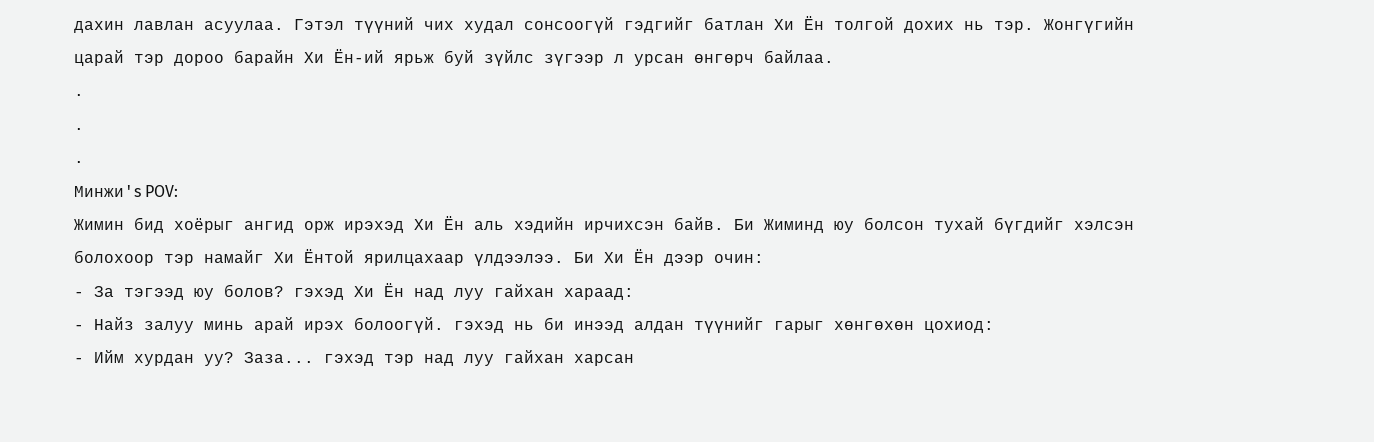дахин лавлан асуулаа. Гэтэл түүний чих худал сонсоогүй гэдгийг батлан Хи Ён толгой дохих нь тэр. Жонгүгийн царай тэр дороо барайн Хи Ён-ий ярьж буй зүйлс зүгээр л урсан өнгөрч байлаа.
.
.
.
Минжи's POV:
Жимин бид хоёрыг ангид орж ирэхэд Хи Ён аль хэдийн ирчихсэн байв. Би Жиминд юу болсон тухай бүгдийг хэлсэн болохоор тэр намайг Хи Ёнтой ярилцахаар үлдээлээ. Би Хи Ён дээр очин:
- За тэгээд юу болов? гэхэд Хи Ён над луу гайхан хараад:
- Найз залуу минь арай ирэх болоогүй. гэхэд нь би инээд алдан түүнийг гарыг хөнгөхөн цохиод:
- Ийм хурдан уу? Заза... гэхэд тэр над луу гайхан харсан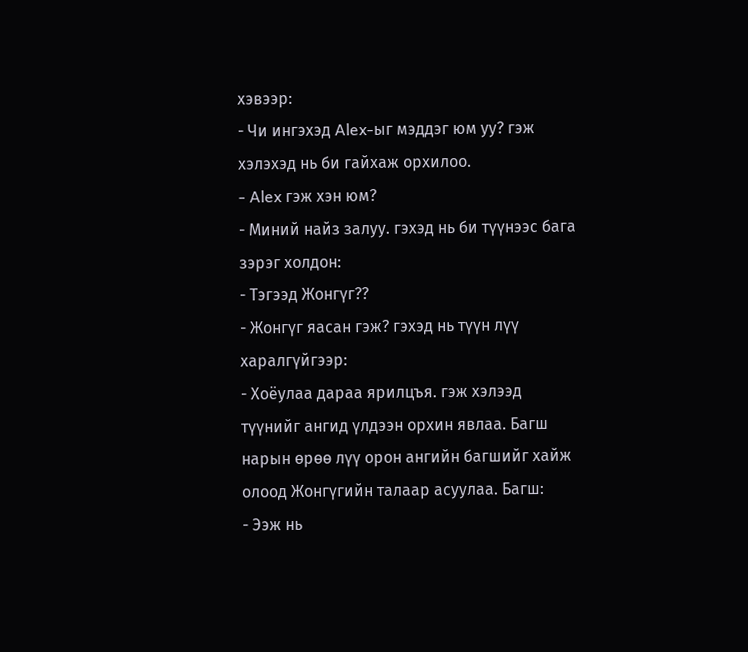хэвээр:
- Чи ингэхэд Alex-ыг мэддэг юм уу? гэж хэлэхэд нь би гайхаж орхилоо.
- Alex гэж хэн юм?
- Миний найз залуу. гэхэд нь би түүнээс бага зэрэг холдон:
- Тэгээд Жонгүг??
- Жонгүг яасан гэж? гэхэд нь түүн лүү харалгүйгээр:
- Хоёулаа дараа ярилцъя. гэж хэлээд түүнийг ангид үлдээн орхин явлаа. Багш нарын өрөө лүү орон ангийн багшийг хайж олоод Жонгүгийн талаар асуулаа. Багш:
- Ээж нь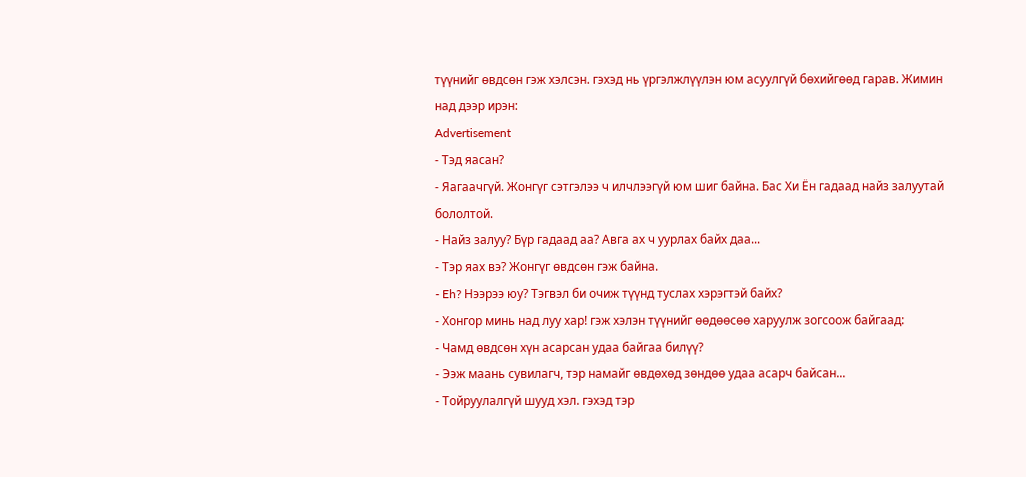түүнийг өвдсөн гэж хэлсэн. гэхэд нь үргэлжлүүлэн юм асуулгүй бөхийгөөд гарав. Жимин над дээр ирэн:
Advertisement
- Тэд яасан?
- Яагаачгүй. Жонгүг сэтгэлээ ч илчлээгүй юм шиг байна. Бас Хи Ён гадаад найз залуутай бололтой.
- Найз залуу? Бүр гадаад аа? Авга ах ч уурлах байх даа...
- Тэр яах вэ? Жонгүг өвдсөн гэж байна.
- Eh? Нээрээ юу? Тэгвэл би очиж түүнд туслах хэрэгтэй байх?
- Хонгор минь над луу хар! гэж хэлэн түүнийг өөдөөсөө харуулж зогсоож байгаад:
- Чамд өвдсөн хүн асарсан удаа байгаа билүү?
- Ээж маань сувилагч, тэр намайг өвдөхөд зөндөө удаа асарч байсан...
- Тойруулалгүй шууд хэл. гэхэд тэр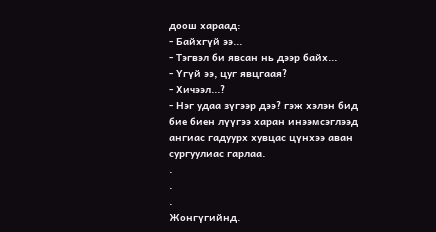доош хараад:
- Байхгүй ээ...
- Тэгвэл би явсан нь дээр байх...
- Үгүй ээ, цуг явцгаая?
- Хичээл...?
- Нэг удаа зүгээр дээ? гэж хэлэн бид бие биен лүүгээ харан инээмсэглээд ангиас гадуурх хувцас цүнхээ аван сургуулиас гарлаа.
.
.
.
Жонгүгийнд.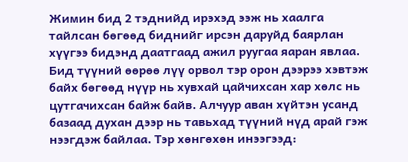Жимин бид 2 тэднийд ирэхэд ээж нь хаалга тайлсан бөгөөд биднийг ирсэн даруйд баярлан хүүгээ бидэнд даатгаад ажил руугаа яаран явлаа. Бид түүний өөрөө лүү орвол тэр орон дээрээ хэвтэж байх бөгөөд нүүр нь хувхай цайчихсан хар хөлс нь цутгачихсан байж байв. Алчуур аван хүйтэн усанд базаад духан дээр нь тавьхад түүний нүд арай гэж нээгдэж байлаа. Тэр хөнгөхөн инээгээд: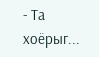- Та хоёрыг...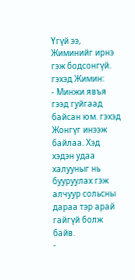Үгүй ээ, Жиминийг ирнэ гэж бодсонгүй. гэхэд Жимин:
- Минжи явъя гээд гуйгаад байсан юм. гэхэд Жонгүг инээж байлаа. Хэд хэдэн удаа халууныг нь бууруулах гэж алчуур сольсны дараа тэр арай гайгүй болж байв.
-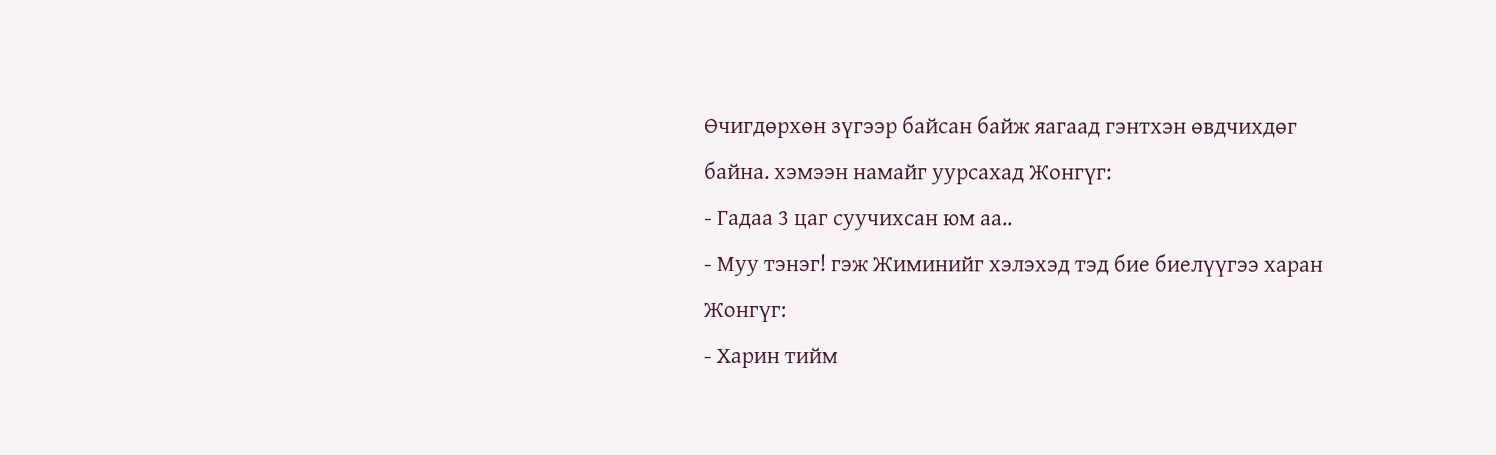Өчигдөрхөн зүгээр байсан байж яагаад гэнтхэн өвдчихдөг байна. хэмээн намайг уурсахад Жонгүг:
- Гадаа 3 цаг суучихсан юм аа..
- Муу тэнэг! гэж Жиминийг хэлэхэд тэд бие биелүүгээ харан Жонгүг:
- Харин тийм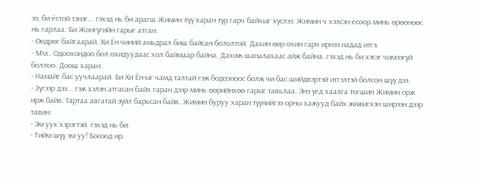ээ, би ёстой тэнэг... гэхэд нь би арагш Жимин лүү харан түр гарч байхыг хүслээ. Жимин ч хэлсэн ёсоор минь өрөөнөөс нь гарлаа. Би Жонгүгийн гарыг атган:
- Өөдрөг байгаарай. Хи Ён чиний амьдрал биш байсан бололтой. Дахин өөр охин гарч ирнээ надад итгэ.
- Мм.. Одоохондоо бол охидуудаас хол баймаар байна. Дахиж шаналахаас айж байна. гэхэд нь би хэсэг чимээгүй боллоо. Доош харан:
- Намайг бас уучлаарай. Би Хи Ён-ыг чамд талтай гэж бодсоноос болж чи бас шийдвэртэй итгэлтэй болсон шүү дээ.
- Зүгээр дээ... гэж хэлэн атгасан байх гаран дээр минь өөрийнхөө гарыг тавьлаа. Энэ үед хаалга тогшин Жимин орж ирж байв. Гартаа аягатай зүйл барьсан байв. Жимин буруу харан түүнийгээ орны хажууд байх жижигхэн ширээн дээр тавин:
- Эм уух хэрэгтэй. гэхэд нь би:
- Тийм шүү эм уу! Босоод ир.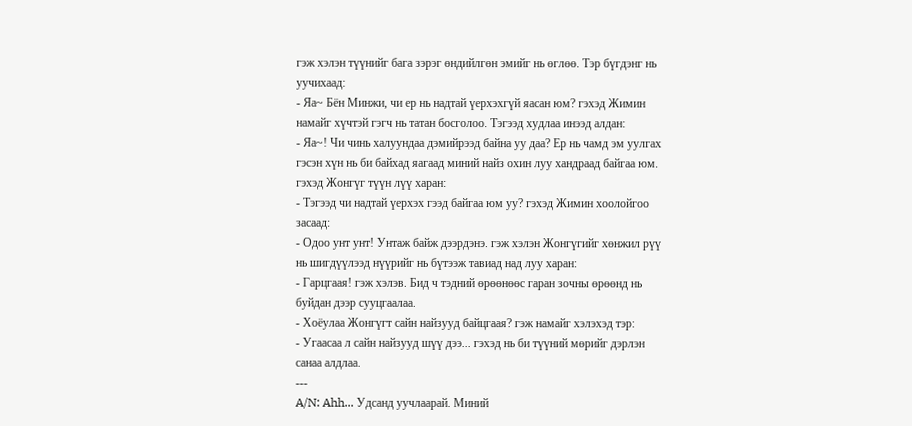гэж хэлэн түүнийг бага зэрэг өндийлгөн эмийг нь өглөө. Тэр бүгдэнг нь уучихаад:
- Яа~ Бён Минжи, чи ер нь надтай үерхэхгүй яасан юм? гэхэд Жимин намайг хүчтэй гэгч нь татан босголоо. Тэгээд худлаа инээд алдан:
- Яа~! Чи чинь халуундаа дэмийрээд байна уу даа? Ер нь чамд эм уулгах гэсэн хүн нь би байхад яагаад миний найз охин луу хандраад байгаа юм. гэхэд Жонгүг түүн лүү харан:
- Тэгээд чи надтай үерхэх гээд байгаа юм уу? гэхэд Жимин хоолойгоо засаад:
- Одоо унт унт! Унтаж байж дээрдэнэ. гэж хэлэн Жонгүгийг хөнжил рүү нь шигдүүлээд нүүрийг нь бүтээж тавиад над луу харан:
- Гарцгаая! гэж хэлэв. Бид ч тэдний өрөөнөөс гаран зочны өрөөнд нь буйдан дээр сууцгаалаа.
- Хоёулаа Жонгүгт сайн найзууд байцгаая? гэж намайг хэлэхэд тэр:
- Угаасаа л сайн найзууд шүү дээ... гэхэд нь би түүний мөрийг дэрлэн санаа алдлаа.
---
A/N: Ahh... Удсанд уучлаарай. Миний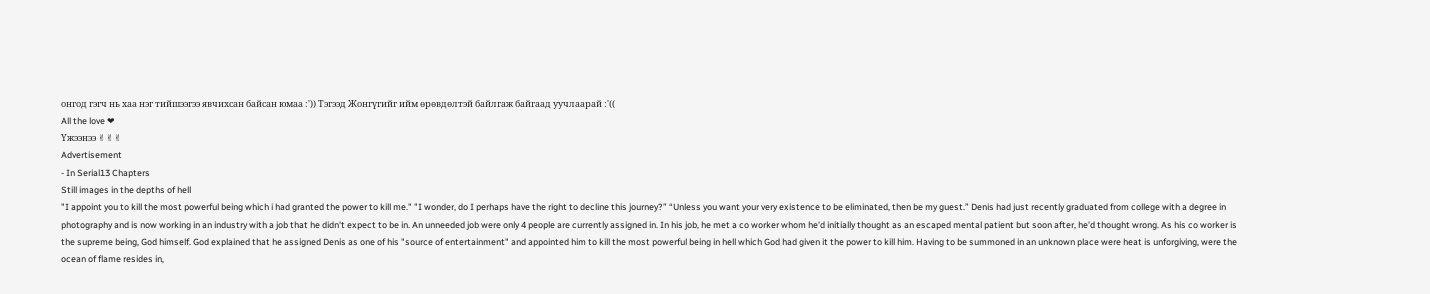онгод гэгч нь хаа нэг тийшээгээ явчихсан байсан юмаа :')) Тэгээд Жонгүгийг ийм өрөвдөлтэй байлгаж байгаад уучлаарай :'((
All the love ❤
Үжээнээ ✌✌✌
Advertisement
- In Serial13 Chapters
Still images in the depths of hell
"I appoint you to kill the most powerful being which i had granted the power to kill me." "I wonder, do I perhaps have the right to decline this journey?” “Unless you want your very existence to be eliminated, then be my guest.” Denis had just recently graduated from college with a degree in photography and is now working in an industry with a job that he didn't expect to be in. An unneeded job were only 4 people are currently assigned in. In his job, he met a co worker whom he'd initially thought as an escaped mental patient but soon after, he'd thought wrong. As his co worker is the supreme being, God himself. God explained that he assigned Denis as one of his "source of entertainment" and appointed him to kill the most powerful being in hell which God had given it the power to kill him. Having to be summoned in an unknown place were heat is unforgiving, were the ocean of flame resides in,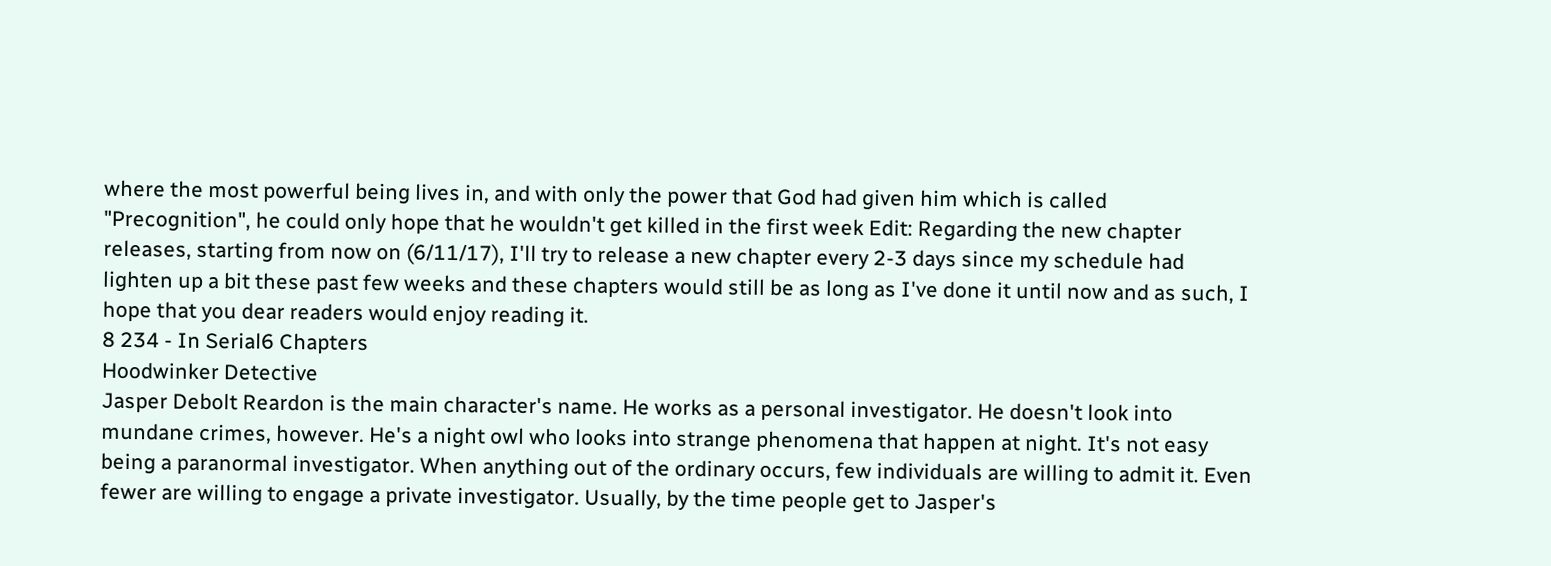where the most powerful being lives in, and with only the power that God had given him which is called "Precognition", he could only hope that he wouldn't get killed in the first week Edit: Regarding the new chapter releases, starting from now on (6/11/17), I'll try to release a new chapter every 2-3 days since my schedule had lighten up a bit these past few weeks and these chapters would still be as long as I've done it until now and as such, I hope that you dear readers would enjoy reading it.
8 234 - In Serial6 Chapters
Hoodwinker Detective
Jasper Debolt Reardon is the main character's name. He works as a personal investigator. He doesn't look into mundane crimes, however. He's a night owl who looks into strange phenomena that happen at night. It's not easy being a paranormal investigator. When anything out of the ordinary occurs, few individuals are willing to admit it. Even fewer are willing to engage a private investigator. Usually, by the time people get to Jasper's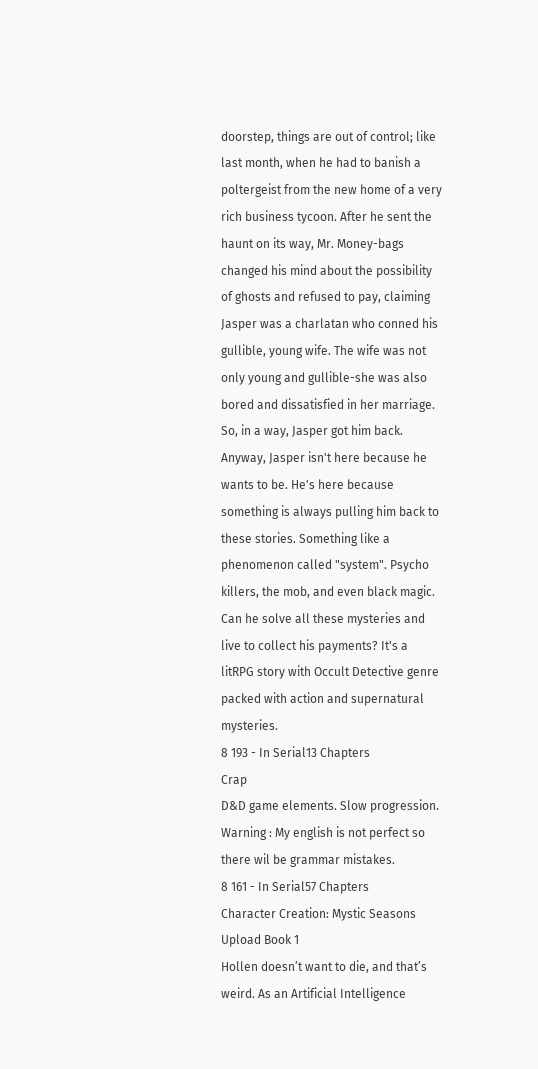doorstep, things are out of control; like last month, when he had to banish a poltergeist from the new home of a very rich business tycoon. After he sent the haunt on its way, Mr. Money-bags changed his mind about the possibility of ghosts and refused to pay, claiming Jasper was a charlatan who conned his gullible, young wife. The wife was not only young and gullible-she was also bored and dissatisfied in her marriage. So, in a way, Jasper got him back. Anyway, Jasper isn't here because he wants to be. He's here because something is always pulling him back to these stories. Something like a phenomenon called "system". Psycho killers, the mob, and even black magic. Can he solve all these mysteries and live to collect his payments? It's a litRPG story with Occult Detective genre packed with action and supernatural mysteries.
8 193 - In Serial13 Chapters
Crap
D&D game elements. Slow progression. Warning : My english is not perfect so there wil be grammar mistakes.
8 161 - In Serial57 Chapters
Character Creation: Mystic Seasons Upload Book 1
Hollen doesn’t want to die, and that’s weird. As an Artificial Intelligence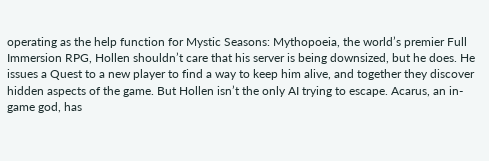operating as the help function for Mystic Seasons: Mythopoeia, the world’s premier Full Immersion RPG, Hollen shouldn’t care that his server is being downsized, but he does. He issues a Quest to a new player to find a way to keep him alive, and together they discover hidden aspects of the game. But Hollen isn’t the only AI trying to escape. Acarus, an in-game god, has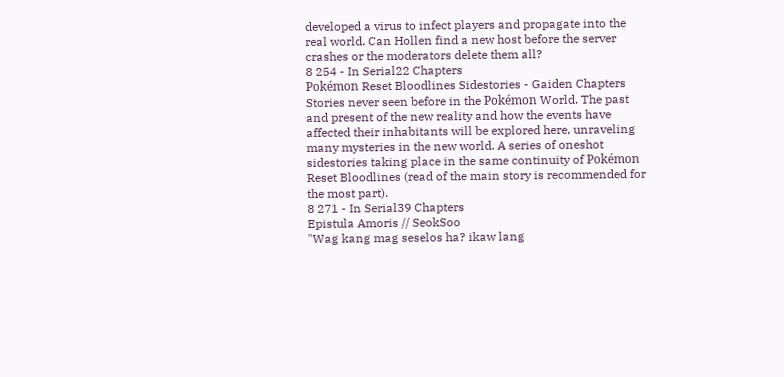developed a virus to infect players and propagate into the real world. Can Hollen find a new host before the server crashes or the moderators delete them all?
8 254 - In Serial22 Chapters
Pokémon Reset Bloodlines Sidestories - Gaiden Chapters
Stories never seen before in the Pokémon World. The past and present of the new reality and how the events have affected their inhabitants will be explored here, unraveling many mysteries in the new world. A series of oneshot sidestories taking place in the same continuity of Pokémon Reset Bloodlines (read of the main story is recommended for the most part).
8 271 - In Serial39 Chapters
Epistula Amoris // SeokSoo
"Wag kang mag seselos ha? ikaw lang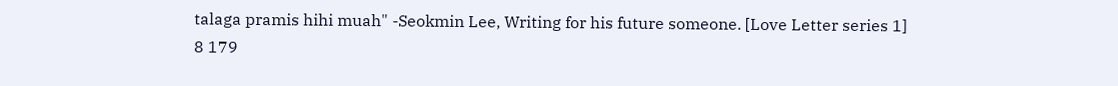talaga pramis hihi muah" -Seokmin Lee, Writing for his future someone. [Love Letter series 1]
8 179